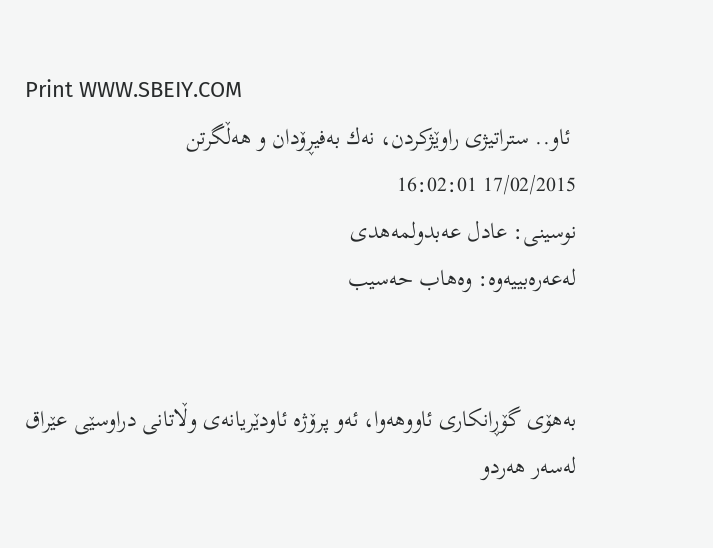Print WWW.SBEIY.COM
 ئاو.. ستراتیژی‌ راوێژكردن، نه‌ك به‌فیڕۆدان‌ و هەڵگرتن
17/02/2015 16:02:01
نوسینی: عادل عەبدولمەهدی
لەعەرەبییەوە: وەهاب حەسیب


به‌هۆی‌ گۆڕانكاری‌ ئاووهه‌وا، ئه‌و پرۆژه‌ ئاودێریانه‌ی‌ وڵاتانی‌ دراوسێی‌ عێراق له‌سه‌ر هه‌ردو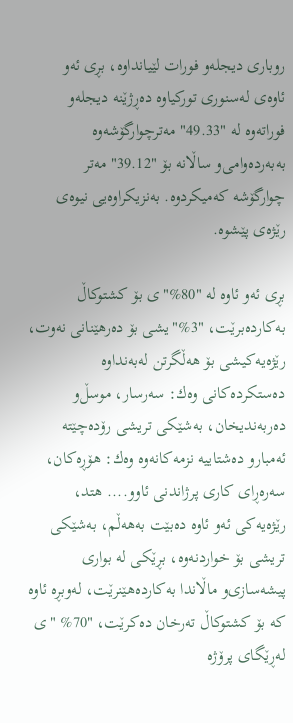روباری‌ دیجله‌و فورات لێیانداوه‌، بڕی‌ ئه‌و ئاوه‌ی‌ له‌سنوری‌ توركیاوه‌ ده‌ڕژێنه‌ دیجله‌و فوراته‌وه‌ له ‌"49.33" مه‌ترچوارگۆشه‌وه‌ به‌به‌رده‌وامی‌‌و ساڵانه‌ بۆ "39.12" مه‌تر چوارگۆشه‌ كه‌میكردوه‌. به‌نزیكراوه‌یی‌ نیوه‌ی‌ رێژه‌ی‌ پێشوه‌.

بڕی‌ ئه‌و ئاوه‌ له ‌"80%"ی‌ بۆ كشتوكاڵ به‌كارده‌برێت، "3%"یشی‌ بۆ ده‌رهێنانی‌ نه‌وت، رێژه‌یه‌كیشی‌ بۆ هه‌ڵگرتن له‌به‌نداوه‌ ده‌ستكرده‌كانی‌ وه‌ك: سه‌رسار، موسڵ‌و ده‌ربه‌ندیخان، به‌شێكی‌ تریشی‌ رۆده‌چێته‌ ئه‌مبارو ده‌شتاییه‌ نزمه‌كانه‌وه‌ وه‌ك: هۆڕه‌كان، سه‌ره‌ڕای‌ كاری‌ پرژاندنی‌ ئاو‌و.... هتد، رێژه‌یه‌كی ئه‌و ئاوه‌ ده‌بێت به‌هه‌ڵم، به‌شێكی‌ تریشی‌ بۆ خواردنه‌وه‌، بڕێكی‌ له‌ بواری‌ پیشه‌سازی‌‌و ماڵاندا به‌كارده‌هێنرێت، له‌وبڕه‌ ئاوه‌ كه‌ بۆ كشتوكاڵ ته‌رخان ده‌كرێت، "70% "ی له‌ڕێگای‌ پرۆژه‌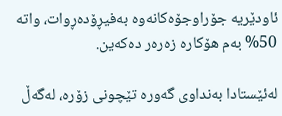ئاودێریه‌ جۆراوجۆه‌كانه‌وه‌ به‌فیڕۆده‌ڕوات، واته‌ 50% به‌م هۆكاره‌ زه‌ره‌ر ده‌كه‌ین.

له‌ئێستادا به‌نداوی‌ گه‌وره‌ تێچونی‌ زۆره‌، له‌گه‌ڵ‌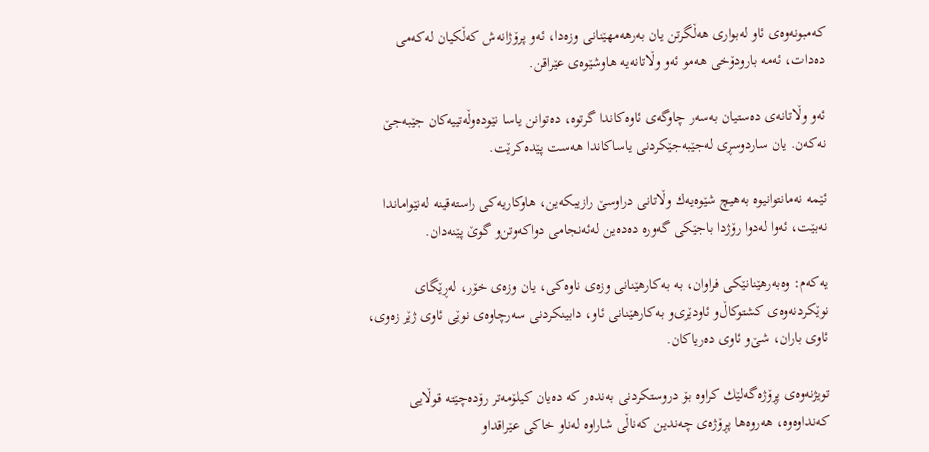كه‌مبونه‌وه‌ی‌ ئاو له‌بواری‌ هه‌ڵگرتن یان به‌رهه‌مهێنانی‌ وزه‌دا، ئه‌و پرۆژانه‌ش كه‌ڵكیان له‌كه‌می ده‌دات، ئه‌مه‌ بارودۆخی‌ هه‌مو ئه‌و وڵاتانه‌یه‌ هاوشێوه‌ی‌ عێراقن.

ئه‌و وڵاتانه‌ی‌ ده‌ستیان به‌سه‌ر چاوگه‌ی‌ ئاوه‌كاندا گرتوه‌، ده‌توانن یاسا نێودەوڵەتییەکان جێبه‌جێ نه‌كه‌ن. یان ساردوسڕی ‌له‌جێبه‌جێكردنی‌ یاساکاندا هه‌ست پێده‌كرێت.

ئێمه‌ نه‌مانتوانیوه‌ به‌هیچ شێوه‌یه‌ك وڵاتانی‌ دراوسێ‌ رازیبكه‌ین، هاوكاریه‌كی‌ راسته‌قینه‌ له‌نێواماندا نه‌بێت، ئه‌وا له‌دوا رۆژدا باجێكی‌ گه‌وره‌ ده‌ده‌ین له‌ئه‌نجامی‌ دواكه‌وتن‌و گوێ‌ پێنه‌دان.

یه‌كه‌م: وه‌به‌رهێنانێكی‌ فراوان، به‌ به‌كارهێنانی‌ وزه‌ی‌ ناوه‌كی‌، یان وزه‌ی‌ خۆر، له‌ڕێگای‌ نوێكردنه‌وه‌ی‌ كشتوكاڵ‌‌و ئاودێری‌‌و به‌كارهێنانی‌ ئاو، دابینكردنی‌ سه‌رچاوه‌ی‌ نوێی ئاوی ژێر زه‌وی‌، ئاوی‌ باران، شێ‌‌و ئاوی‌ ده‌ریاكان.

تویژنه‌وه‌ی‌ پڕۆژه‌گه‌لێك كراوه‌ بۆ دروستكردنی‌ به‌نده‌ر كه‌ ده‌یان كیلۆمه‌تر رۆده‌چێته‌ قوڵایی‌ كه‌نداوه‌وه‌، هه‌روه‌ها پڕۆژه‌ی‌ چه‌ندین كه‌ناڵی‌ شاراوه‌ له‌ناو خاكی‌ عێراقدا‌و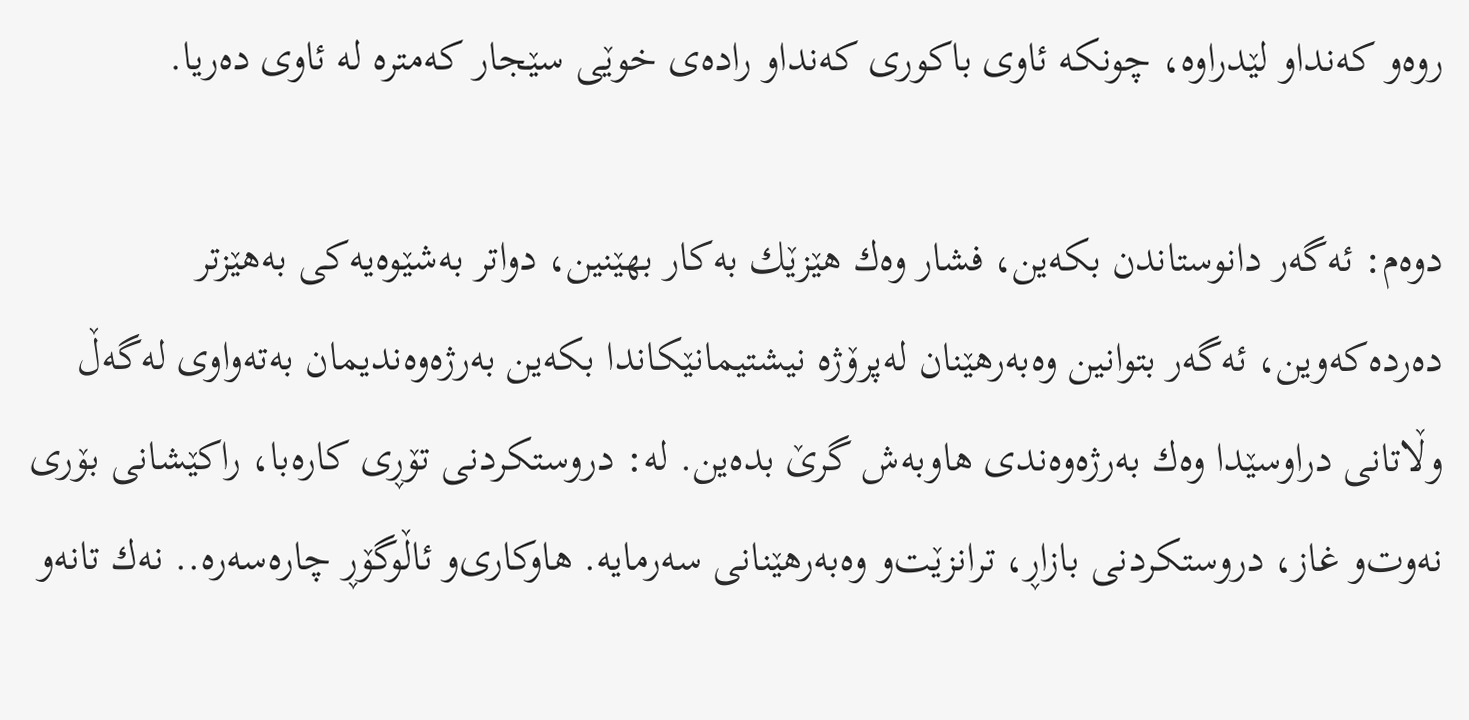روه‌و كه‌نداو لێدراوه‌، چونكه‌ ئاوی‌ باكوری‌ كه‌نداو راده‌ی‌ خوێی سێجار كه‌متره‌ له‌ ئاوی‌ ده‌ریا.

دوه‌م: ئه‌گه‌ر دانوستاندن بكه‌ین، فشار وه‌ك هێزێك به‌كار بهێنین، دواتر به‌شێوه‌یه‌كی‌ به‌هێزتر ده‌رده‌كه‌وین، ئه‌گه‌ر بتوانین وه‌به‌رهێنان له‌پرۆژه‌ نیشتیمانێكاندا بكه‌ین به‌رژه‌وەندیمان به‌ته‌واوی‌ له‌گه‌ڵ‌ وڵاتانی‌ دراوسێدا وه‌ك به‌رژه‌وه‌ندی‌ هاوبه‌ش گرێ بده‌ین. له‌: دروستكردنی‌ تۆڕی كاره‌با، راكێشانی‌ بۆری‌ نه‌وت‌و غاز، دروستكردنی‌ بازاڕ، ترانزێت‌و وه‌به‌رهێنانی‌ سه‌رمایه‌. هاوكاری‌‌و ئاڵوگۆڕ چاره‌سه‌ره‌.. نه‌ك تانەو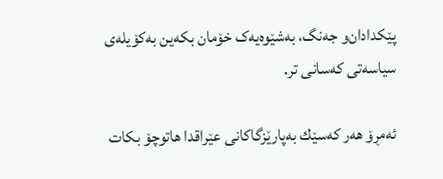پێكدادان‌و جه‌نگ، به‌شێوه‌یه‌ک خۆمان بكه‌ین به‌كۆیله‌ی سیاسه‌تی‌ كه‌سانی تر.

ئه‌مڕۆ هه‌ر كه‌سێك به‌پارێزگاكانی‌ عێراقدا هاتوچۆ بكات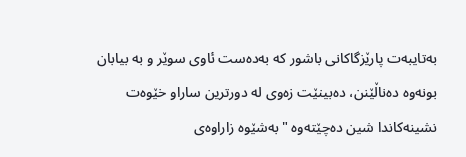به‌تایبه‌ت پارێزگاكانی‌ باشور كه‌ به‌ده‌ست ئاوی‌ سوێر و به ‌بیابان بونه‌وه‌ ده‌ناڵێنن، ده‌بینێت زه‌وی‌ له‌ دورترین سارا‌و خێوه‌ت نشینه‌كاندا شین ده‌چێته‌وه‌ "به‌شێوه‌ زاراوه‌ی‌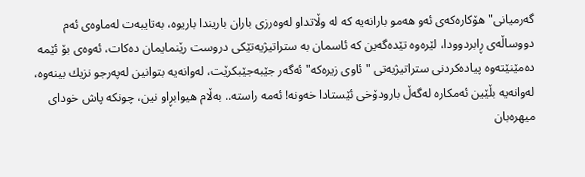گه‌رمیانی‌" هۆكاره‌كه‌ی‌ ئه‌و هه‌مو بارانه‌یه‌ كه‌ له‌ وڵاتدا‌و له‌وه‌رزی‌ باران باریندا باریوه‌، به‌تایبه‌ت له‌ماوه‌ی‌ ئه‌م دووساڵه‌ی‌ ڕابردوودا، لێره‌وه‌ تێده‌گه‌ین كه‌ ئاسمان به‌ ستراتیژیەتێكی‌ دروست رێنمایمان ده‌كات، ئه‌وه‌ی‌ بۆ ئێمه‌ ده‌مێنێته‌وه‌ پیاده‌كردنی‌ ستراتیژیه‌تی‌ "ئاوی‌ زیره‌كه‌" ئه‌گه‌ر جێبه‌جێبكرێت، له‌وانه‌یه‌ بتوانین له‌په‌رجو نزیك بینه‌وه‌، له‌وانه‌یه‌ بڵێین ئه‌مكاره‌ له‌گه‌ڵ‌ بارودۆخی‌ ئێستادا خه‌ونه‌! ئه‌مه‌ راسته‌.. به‌ڵام هیوابڕاو نین، چونكه‌ پاش خودای‌ میهره‌بان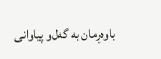باوه‌ڕمان به‌ گه‌ل‌و پیاوانی‌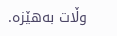وڵات به‌هێزه‌.